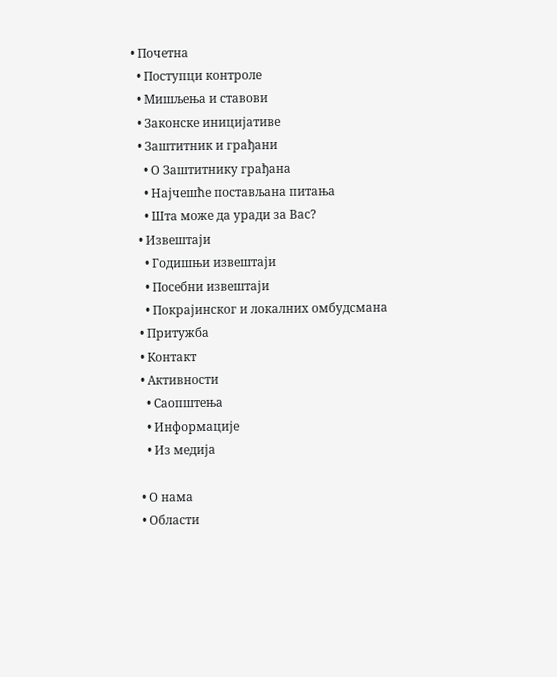• Почетна
  • Поступци контроле
  • Мишљења и ставови
  • Законске иницијативе
  • Заштитник и грађани
    • О Заштитнику грађана
    • Најчешће постављана питања
    • Шта може да уради за Вас?
  • Извештаји
    • Годишњи извештаји
    • Посебни извештаји
    • Покрајинског и локалних омбудсмана
  • Притужба
  • Контакт
  • Активности
    • Саопштења
    • Информације
    • Из медија

  • О нама
  • Области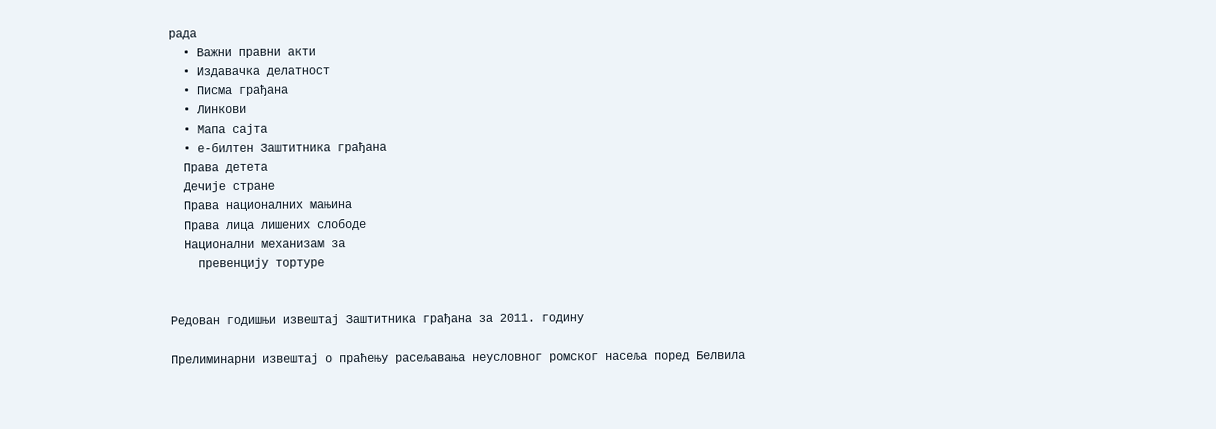рада
  • Важни правни акти
  • Издавачка делатност
  • Писма грађана
  • Линкови
  • Мапа сајта
  • е-билтен Заштитника грађана
  Права детета
  Дечије стране
  Права националних мањина
  Права лица лишених слободе
  Национални механизам за
    превенцију тортуре


Редовaн годишњи извештај Заштитника грађана за 2011. годину

Прелиминарни извештај о праћењу расељавања неусловног ромског насеља поред Белвила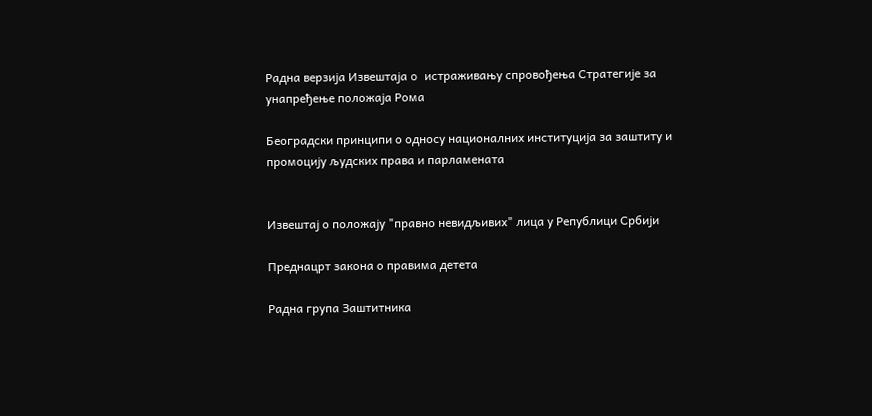Радна верзија Извештаја o истраживању спровођења Стратегије за унапређење положаја Рома

Београдски принципи о односу националних институција за заштиту и промоцију људских права и парламената


Извештај о положају "правно невидљивих" лица у Републици Србији

Преднацрт закона о правима детета

Радна група Заштитника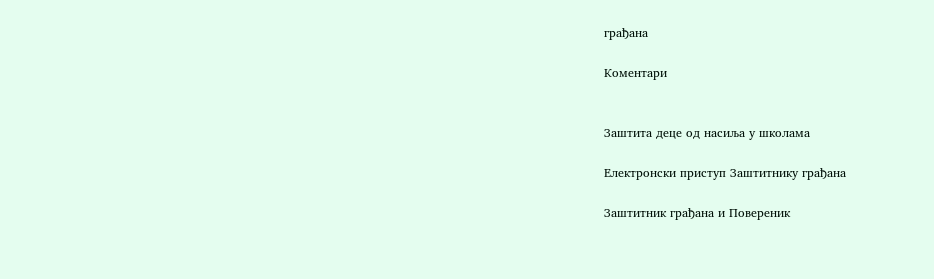грађана

Коментари


Заштита деце од насиља у школама

Електронски приступ Заштитнику грађана

Заштитник грађана и Повереник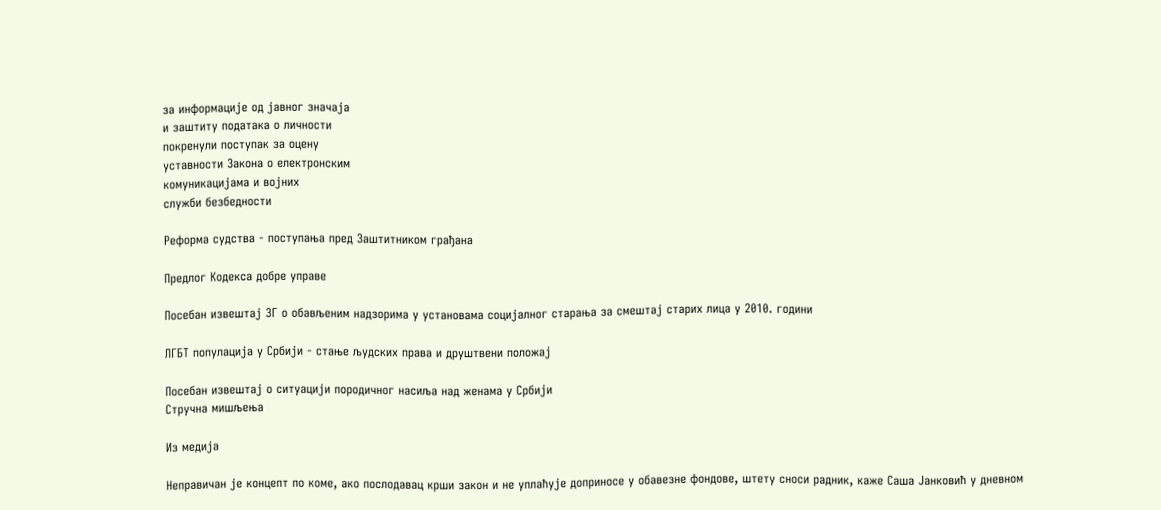за информације од јавног значаја
и заштиту података о личности
покренули поступак за оцену
уставности Закона о електронским
комуникацијама и војних
служби безбедности

Реформа судства - поступања пред Заштитником грађана

Предлог Кодекса добре управе

Посебан извештај ЗГ о обављеним надзорима у установама социјалног старања за смештај старих лица у 2010. години

ЛГБТ популација у Србији - стање људских права и друштвени положај

Посебан извештај о ситуацији породичног насиља над женама у Србији
Стручна мишљења

Из медија

Неправичан је концепт по коме, ако послодавац крши закон и не уплаћује доприносе у обавезне фондове, штету сноси радник, каже Саша Јанковић у дневном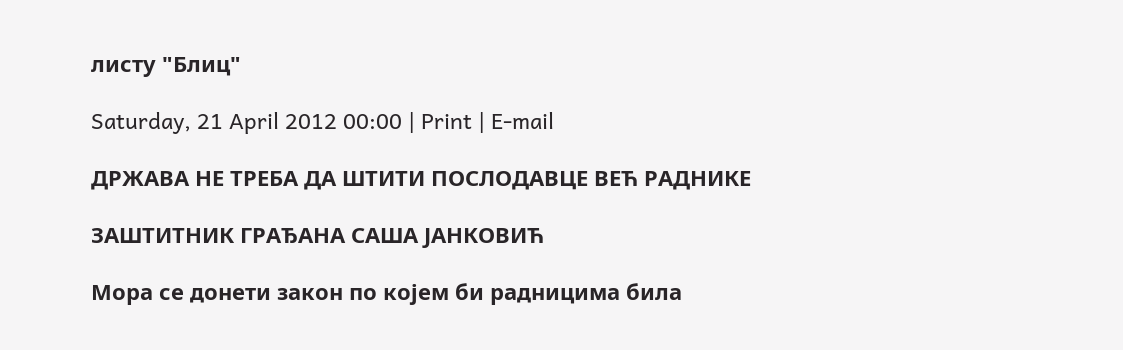листу "Блиц"

Saturday, 21 April 2012 00:00 | Print | E-mail

ДРЖАВА НЕ ТРЕБА ДА ШТИТИ ПОСЛОДАВЦЕ ВЕЋ РАДНИКЕ

ЗАШТИТНИК ГРАЂАНА САША ЈАНКОВИЋ

Мора се донети закон по којем би радницима била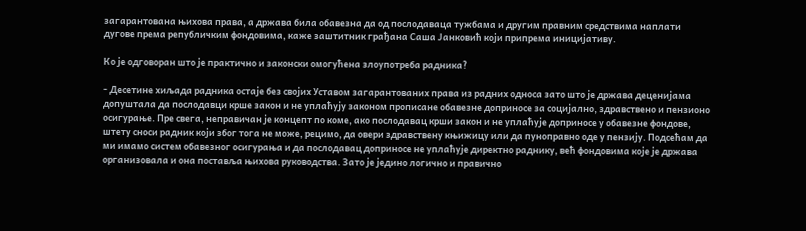загарантована њихова права, а држава била обавезна да од послодаваца тужбама и другим правним средствима наплати дугове према републичким фондовима, каже заштитник грађана Саша Јанковић који припрема иницијативу.

Ко је одговоран што је практично и законски омогућена злоупотреба радника?

- Десетине хиљада радника остаје без својих Уставом загарантованих права из радних односа зато што је држава деценијама допуштала да послодавци крше закон и не уплаћују законом прописане обавезне доприносе за социјално, здравствено и пензионо осигурање. Пре свега, неправичан је концепт по коме, ако послодавац крши закон и не уплаћује доприносе у обавезне фондове, штету сноси радник који због тога не може, рецимо, да овери здравствену књижицу или да пуноправно оде у пензију. Подсећам да ми имамо систем обавезног осигурања и да послодавац доприносе не уплаћује директно раднику, већ фондовима које је држава организовала и она поставља њихова руководства. Зато је једино логично и правично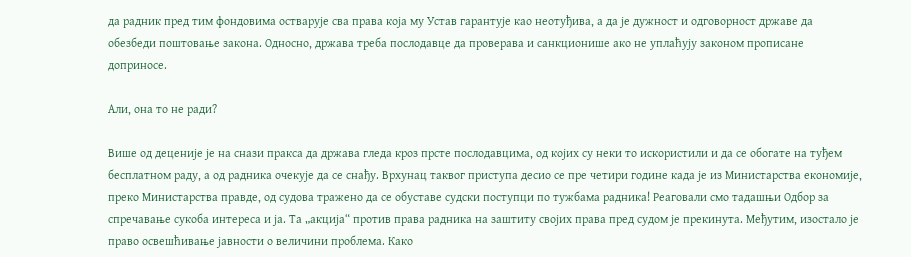да радник пред тим фондовима остварује сва права која му Устав гарантује као неотуђива, а да је дужност и одговорност државе да обезбеди поштовање закона. Односно, држава треба послодавце да проверава и санкционише ако не уплаћују законом прописане доприносе.

Али, она то не ради?

Више од деценије је на снази пракса да држава гледа кроз прсте послодавцима, од којих су неки то искористили и да се обогате на туђем бесплатном раду, а од радника очекује да се снађу. Врхунац таквог приступа десио се пре четири године када је из Министарства економије, преко Министарства правде, од судова тражено да се обуставе судски поступци по тужбама радника! Реаговали смо тадашњи Одбор за спречавање сукоба интереса и ја. Та „акција“ против права радника на заштиту својих права пред судом је прекинута. Међутим, изостало је право освешћивање јавности о величини проблема. Како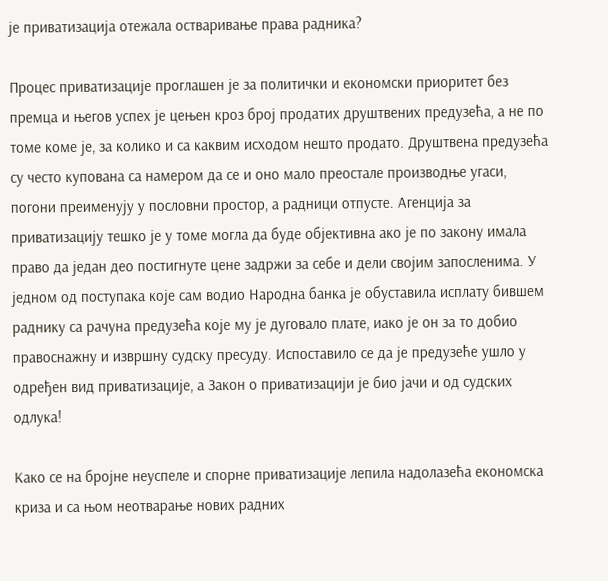је приватизација отежала остваривање права радника?

Процес приватизације проглашен је за политички и економски приоритет без премца и његов успех је цењен кроз број продатих друштвених предузећа, а не по томе коме је, за колико и са каквим исходом нешто продато. Друштвена предузећа су често купована са намером да се и оно мало преостале производње угаси, погони преименују у пословни простор, а радници отпусте. Агенција за приватизацију тешко је у томе могла да буде објективна ако је по закону имала право да један део постигнуте цене задржи за себе и дели својим запосленима. У једном од поступака које сам водио Народна банка је обуставила исплату бившем раднику са рачуна предузећа које му је дуговало плате, иако је он за то добио правоснажну и извршну судску пресуду. Испоставило се да је предузеће ушло у одређен вид приватизације, а Закон о приватизацији је био јачи и од судских одлука!

Како се на бројне неуспеле и спорне приватизације лепила надолазећа економска криза и са њом неотварање нових радних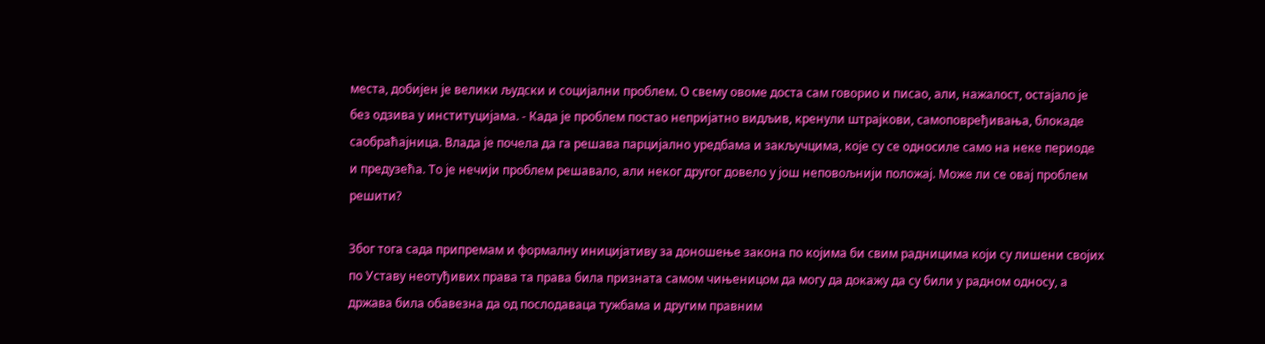места, добијен је велики људски и социјални проблем. О свему овоме доста сам говорио и писао, али, нажалост, остајало је без одзива у институцијама. - Када је проблем постао непријатно видљив, кренули штрајкови, самоповређивања, блокаде саобраћајница. Влада је почела да га решава парцијално уредбама и закључцима, које су се односиле само на неке периоде и предузећа. То је нечији проблем решавало, али неког другог довело у још неповољнији положај. Може ли се овај проблем решити?

Због тога сада припремам и формалну иницијативу за доношење закона по којима би свим радницима који су лишени својих по Уставу неотуђивих права та права била призната самом чињеницом да могу да докажу да су били у радном односу, а држава била обавезна да од послодаваца тужбама и другим правним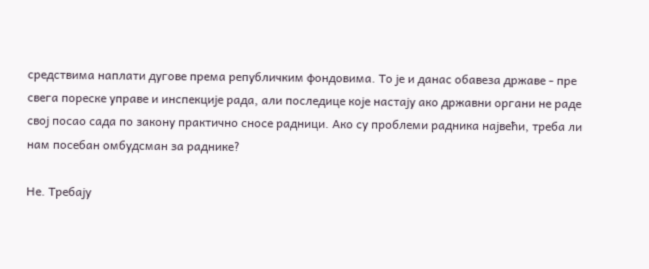средствима наплати дугове према републичким фондовима. То је и данас обавеза државе - пре свега пореске управе и инспекције рада, али последице које настају ако државни органи не раде свој посао сада по закону практично сносе радници. Ако су проблеми радника највећи, треба ли нам посебан омбудсман за раднике?

Не. Требају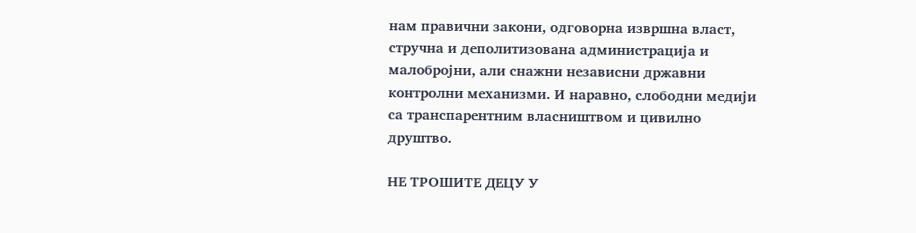нам правични закони, одговорна извршна власт, стручна и деполитизована администрација и малобројни, али снажни независни државни контролни механизми. И наравно, слободни медији са транспарентним власништвом и цивилно друштво.

НЕ ТРОШИТЕ ДЕЦУ У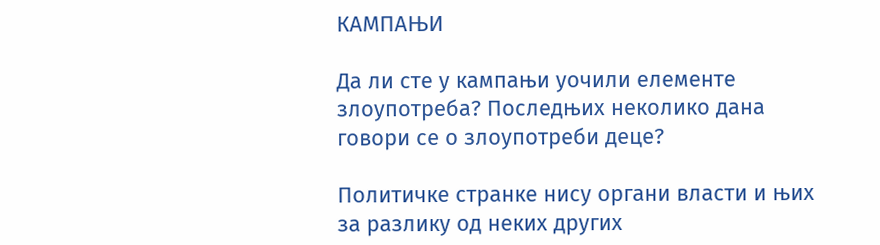КАМПАЊИ

Да ли сте у кампањи уочили елементе злоупотреба? Последњих неколико дана говори се о злоупотреби деце?

Политичке странке нису органи власти и њих за разлику од неких других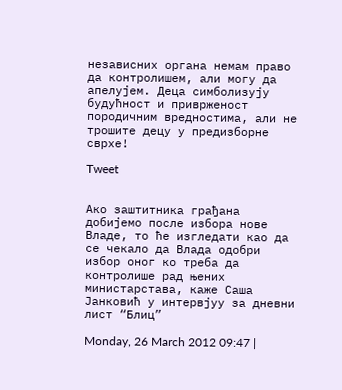независних органа немам право да контролишем, али могу да апелујем. Деца симболизују будућност и приврженост породичним вредностима, али не трошите децу у предизборне сврхе!

Tweet


Ако заштитника грађана добијемо после избора нове Владе, то ће изгледати као да се чекало да Влада одобри избор оног ко треба да контролише рад њених министарстава, каже Саша Јанковић у интервјуу за дневни лист “Блиц”

Monday, 26 March 2012 09:47 |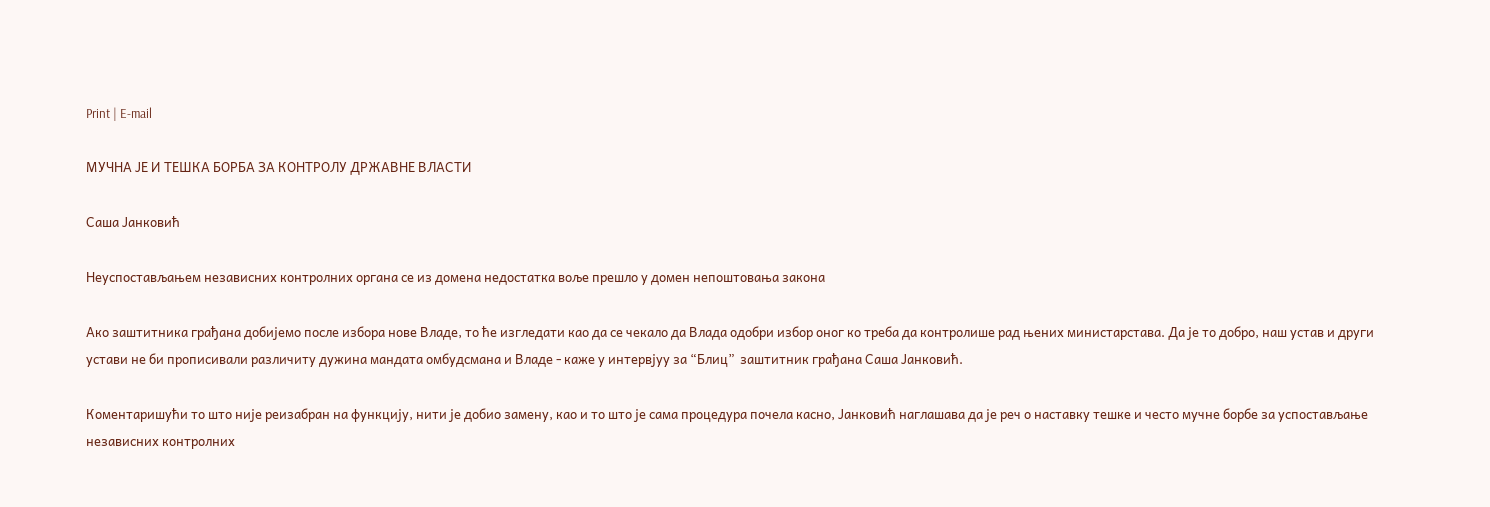Print | E-mail

МУЧНА ЈЕ И ТЕШКА БОРБА ЗА КОНТРОЛУ ДРЖАВНЕ ВЛАСТИ

Саша Јанковић

Неуспостављањем независних контролних органа се из домена недостатка воље прешло у домен непоштовања закона

Ако заштитника грађана добијемо после избора нове Владе, то ће изгледати као да се чекало да Влада одобри избор оног ко треба да контролише рад њених министарстава. Да је то добро, наш устав и други устави не би прописивали различиту дужина мандата омбудсмана и Владе - каже у интервјуу за “Блиц”  заштитник грађана Саша Јанковић.

Коментаришући то што није реизабран на функцију, нити је добио замену, као и то што је сама процедура почела касно, Јанковић наглашава да је реч о наставку тешке и често мучне борбе за успостављање независних контролних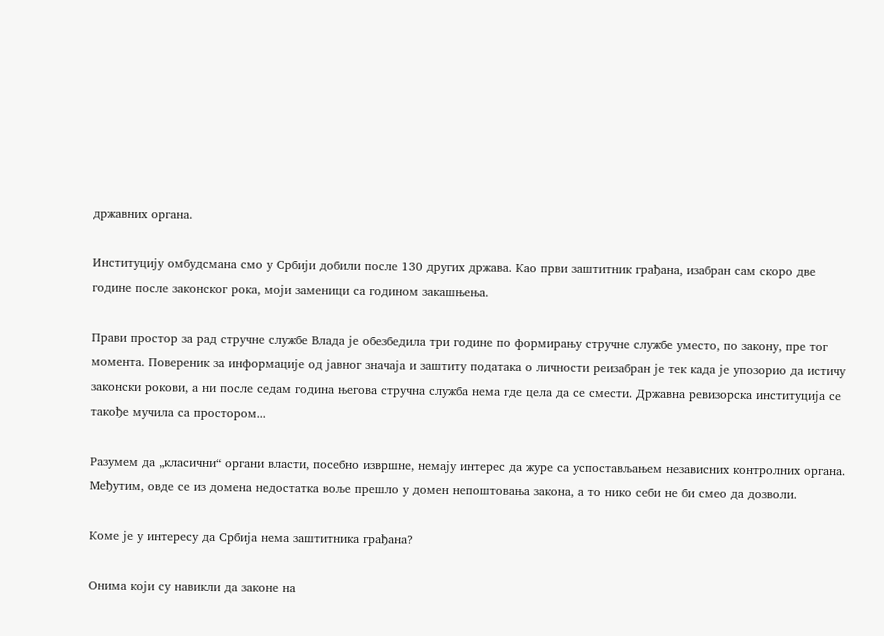државних органа.

Институцију омбудсмана смо у Србији добили после 130 других држава. Као први заштитник грађана, изабран сам скоро две године после законског рока, моји заменици са годином закашњења.

Прави простор за рад стручне службе Влада је обезбедила три године по формирању стручне службе уместо, по закону, пре тог момента. Повереник за информације од јавног значаја и заштиту података о личности реизабран је тек када је упозорио да истичу законски рокови, а ни после седам година његова стручна служба нема где цела да се смести. Државна ревизорска институција се такође мучила са простором...

Разумем да „класични“ органи власти, посебно извршне, немају интерес да журе са успостављањем независних контролних органа. Међутим, овде се из домена недостатка воље прешло у домен непоштовања закона, а то нико себи не би смео да дозволи.

Коме је у интересу да Србија нема заштитника грађана?

Онима који су навикли да законе на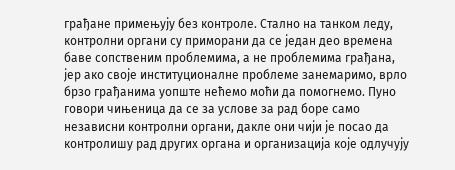грађане примењују без контроле. Стално на танком леду, контролни органи су приморани да се један део времена баве сопственим проблемима, а не проблемима грађана, јер ако своје институционалне проблеме занемаримо, врло брзо грађанима уопште нећемо моћи да помогнемо. Пуно говори чињеница да се за услове за рад боре само независни контролни органи, дакле они чији је посао да контролишу рад других органа и организација које одлучују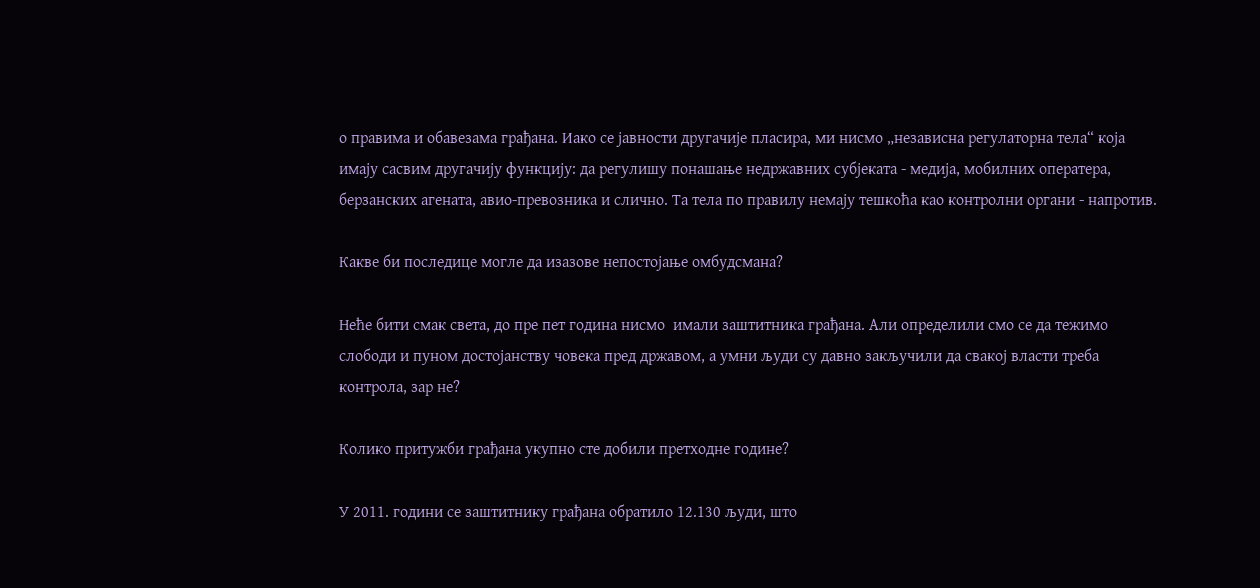о правима и обавезама грађана. Иако се јавности другачије пласира, ми нисмо „независна регулаторна тела“ која имају сасвим другачију функцију: да регулишу понашање недржавних субјеката - медија, мобилних оператера, берзанских агената, авио-превозника и слично. Та тела по правилу немају тешкоћа као контролни органи - напротив.

Какве би последице могле да изазове непостојање омбудсмана?

Неће бити смак света, до пре пет година нисмо  имали заштитника грађана. Али определили смо се да тежимо слободи и пуном достојанству човека пред државом, а умни људи су давно закључили да свакој власти треба контрола, зар не?

Колико притужби грађана укупно сте добили претходне године?

У 2011. години се заштитнику грађана обратило 12.130 људи, што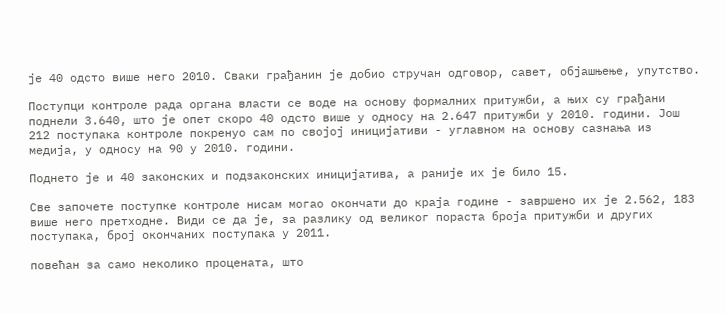је 40 одсто више него 2010. Сваки грађанин је добио стручан одговор, савет, објашњење, упутство.

Поступци контроле рада органа власти се воде на основу формалних притужби, а њих су грађани поднели 3.640, што је опет скоро 40 одсто више у односу на 2.647 притужби у 2010. години. Још 212 поступака контроле покренуо сам по својој иницијативи - углавном на основу сазнања из медија, у односу на 90 у 2010. години.

Поднето је и 40 законских и подзаконских иницијатива, а раније их је било 15.

Све започете поступке контроле нисам могао окончати до краја године - завршено их је 2.562, 183 више него претходне. Види се да је, за разлику од великог пораста броја притужби и других поступака, број окончаних поступака у 2011.

повећан за само неколико процената, што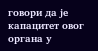говори да је капацитет овог органа у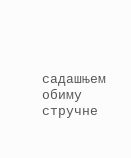садашњем обиму стручне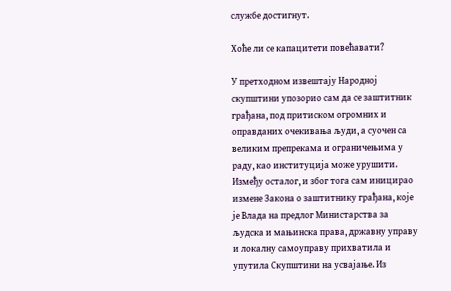службе достигнут.

Хоће ли се капацитети повећавати?

У претходном извештају Народној скупштини упозорио сам да се заштитник грађана, под притиском огромних и оправданих очекивања људи, а суочен са великим препрекама и ограничењима у раду, као институција може урушити. Између осталог, и због тога сам иницирао измене Закона о заштитнику грађана, које је Влада на предлог Министарства за људска и мањинска права, државну управу и локалну самоуправу прихватила и упутила Скупштини на усвајање. Из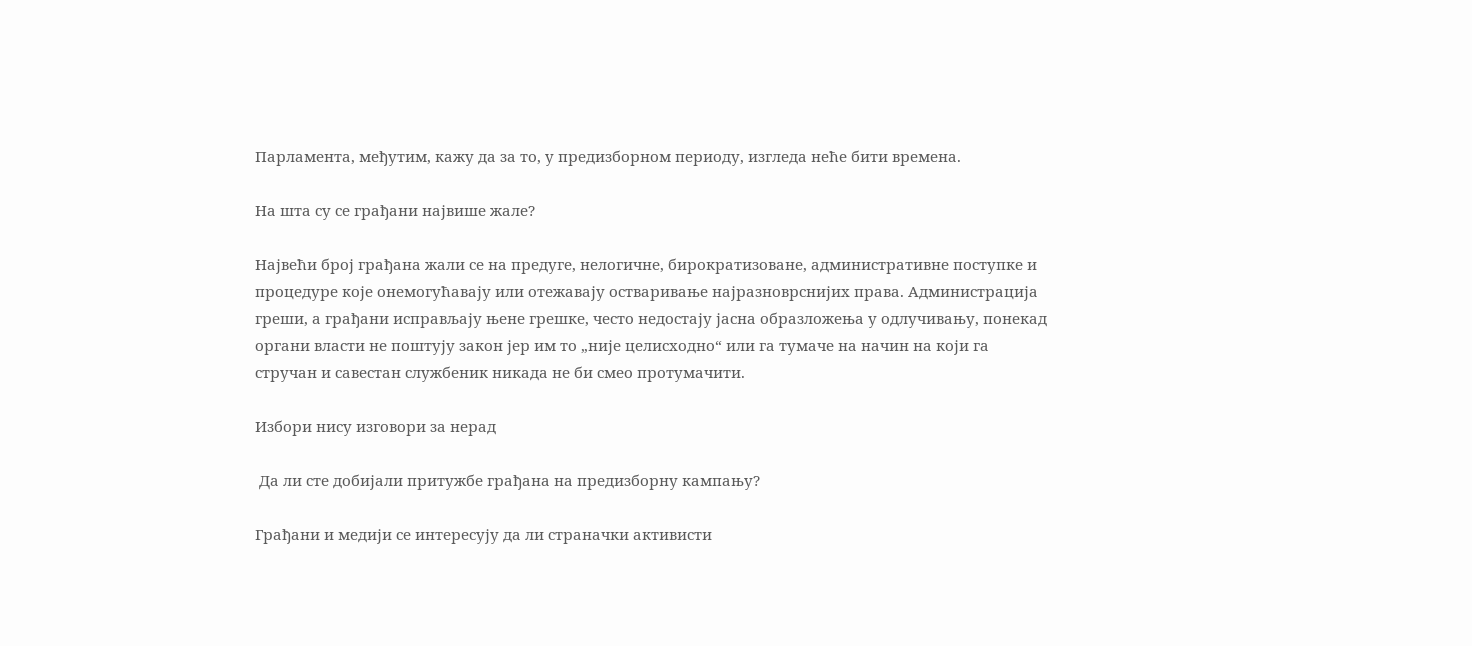Парламента, међутим, кажу да за то, у предизборном периоду, изгледа неће бити времена.

На шта су се грађани највише жале?

Највећи број грађана жали се на предуге, нелогичне, бирократизоване, административне поступке и процедуре које онемогућавају или отежавају остваривање најразноврснијих права. Администрација греши, а грађани исправљају њене грешке, често недостају јасна образложења у одлучивању, понекад органи власти не поштују закон јер им то „није целисходно“ или га тумаче на начин на који га стручан и савестан службеник никада не би смео протумачити.

Избори нису изговори за нерад

 Да ли сте добијали притужбе грађана на предизборну кампању?

Грађани и медији се интересују да ли страначки активисти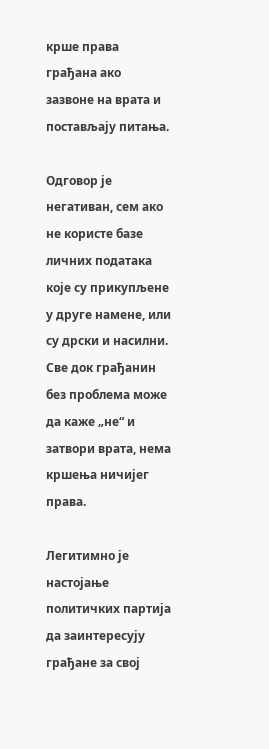крше права грађана ако зазвоне на врата и постављају питања.

Одговор је негативан, сем ако не користе базе личних података које су прикупљене у друге намене, или су дрски и насилни. Све док грађанин без проблема може да каже „не“ и затвори врата, нема кршења ничијег права.

Легитимно је настојање политичких партија да заинтересују грађане за свој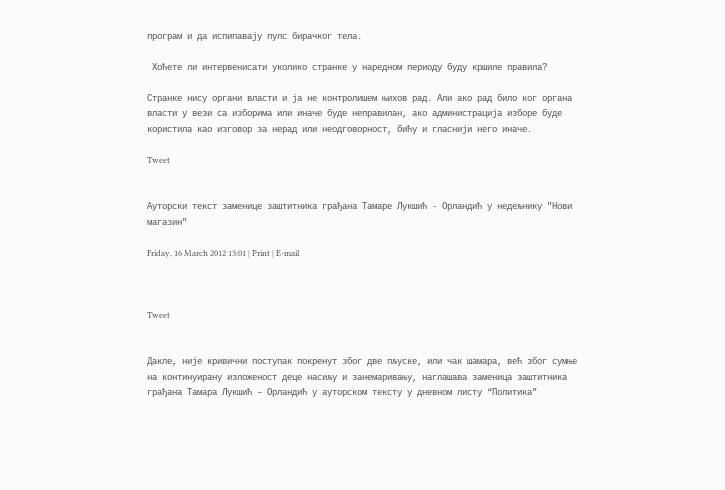програм и да испипавају пулс бирачког тела.

 Хоћете ли интервенисати уколико странке у наредном периоду буду кршиле правила?

Странке нису органи власти и ја не контролишем њихов рад. Али ако рад било ког органа власти у вези са изборима или иначе буде неправилан, ако администрација изборе буде користила као изговор за нерад или неодговорност, бићу и гласнији него иначе.

Tweet


Ауторски текст заменице заштитника грађана Тамаре Лукшић - Орландић у недељнику "Нови магазин"

Friday, 16 March 2012 13:01 | Print | E-mail



Tweet


Дакле, није кривични поступак покренут због две пљуске, или чак шамара, већ због сумње на континуирану изложеност деце насиљу и занемаривању, наглашава заменица заштитника грађана Тамара Лукшић – Орландић у ауторском тексту у дневном листу “Политика”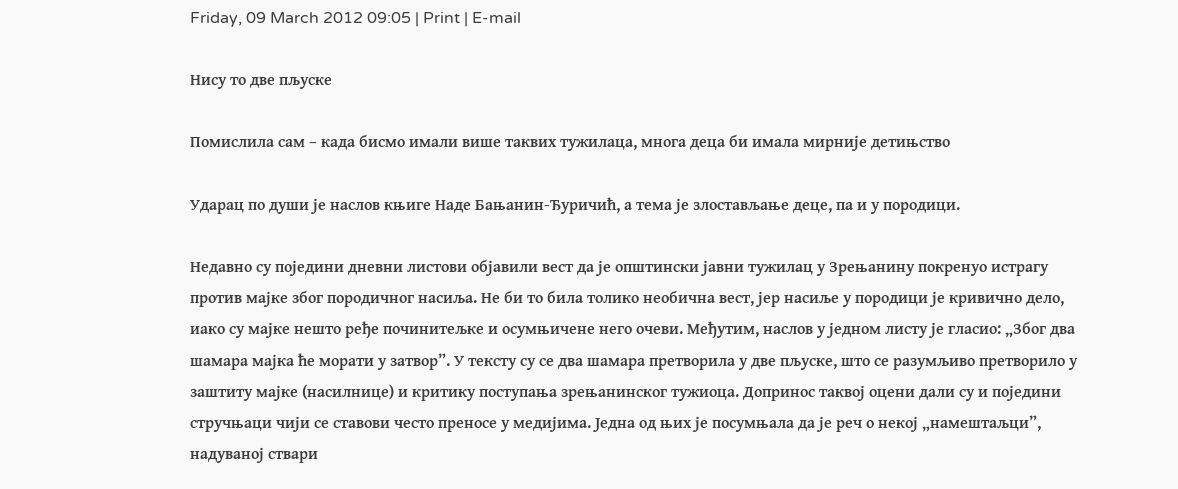Friday, 09 March 2012 09:05 | Print | E-mail

Нису то две пљуске

Помислила сам – када бисмо имали више таквих тужилаца, многа деца би имала мирније детињство

Ударац по души је наслов књиге Наде Бањанин-Ђуричић, а тема је злостављање деце, па и у породици.

Недавно су поједини дневни листови објавили вест да је општински јавни тужилац у Зрењанину покренуо истрагу против мајке због породичног насиља. Не би то била толико необична вест, јер насиље у породици је кривично дело, иако су мајке нешто ређе починитељке и осумњичене него очеви. Међутим, наслов у једном листу је гласио: „Због два шамара мајка ће морати у затвор”. У тексту су се два шамара претворила у две пљуске, што се разумљиво претворило у заштиту мајке (насилнице) и критику поступања зрењанинског тужиоца. Допринос таквој оцени дали су и поједини стручњаци чији се ставови често преносе у медијима. Једна од њих је посумњала да је реч о некој „намештаљци”, надуваној ствари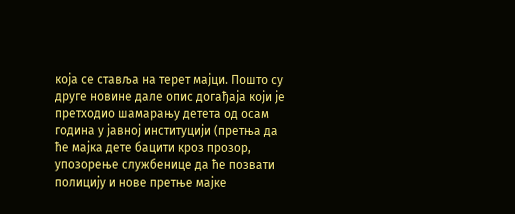која се ставља на терет мајци. Пошто су друге новине дале опис догађаја који је претходио шамарању детета од осам година у јавној институцији (претња да ће мајка дете бацити кроз прозор, упозорење службенице да ће позвати полицију и нове претње мајке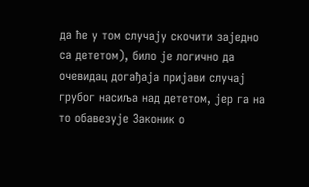да ће у том случају скочити заједно са дететом), било је логично да очевидац догађаја пријави случај грубог насиља над дететом, јер га на то обавезује Законик о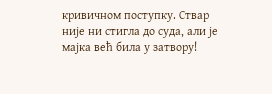кривичном поступку. Ствар није ни стигла до суда, али је мајка већ била у затвору!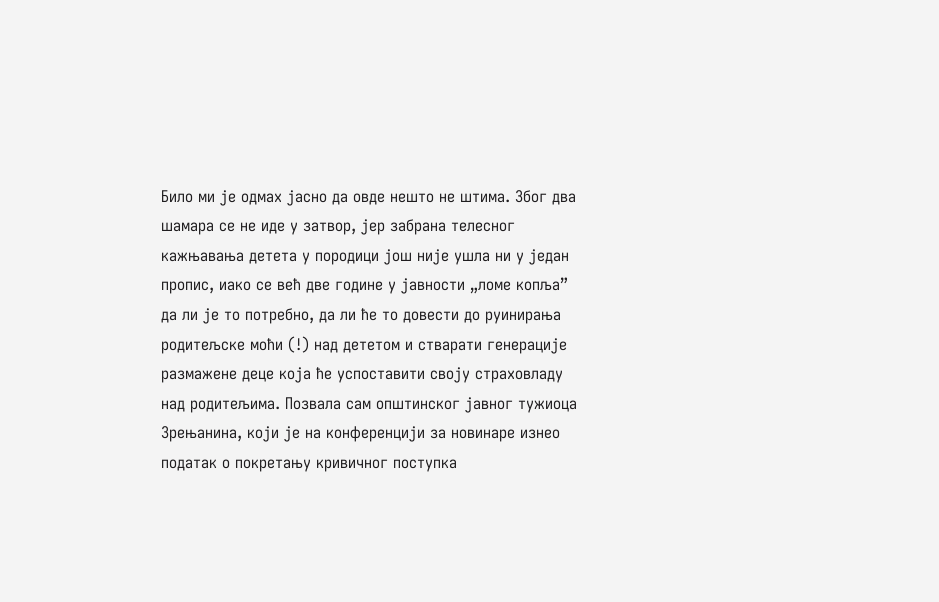Било ми је одмах јасно да овде нешто не штима. Због два шамара се не иде у затвор, јер забрана телесног кажњавања детета у породици још није ушла ни у један пропис, иако се већ две године у јавности „ломе копља” да ли је то потребно, да ли ће то довести до руинирања родитељске моћи (!) над дететом и стварати генерације размажене деце која ће успоставити своју страховладу над родитељима. Позвала сам општинског јавног тужиоца Зрењанина, који је на конференцији за новинаре изнео податак о покретању кривичног поступка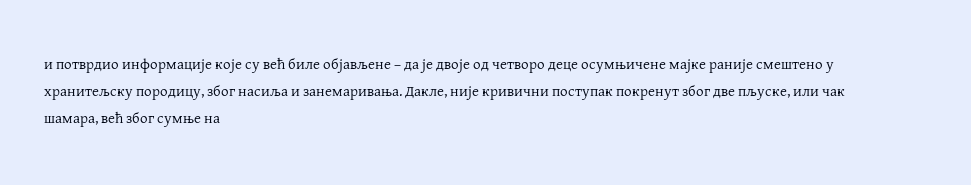и потврдио информације које су већ биле објављене – да је двоје од четворо деце осумњичене мајке раније смештено у хранитељску породицу, због насиља и занемаривања. Дакле, није кривични поступак покренут због две пљуске, или чак шамара, већ због сумње на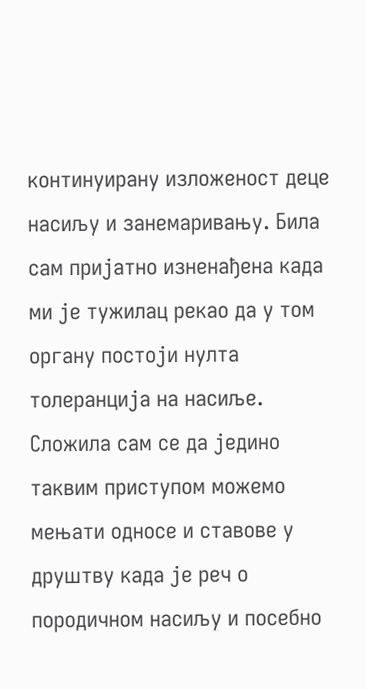континуирану изложеност деце насиљу и занемаривању. Била сам пријатно изненађена када ми је тужилац рекао да у том органу постоји нулта толеранција на насиље. Сложила сам се да једино таквим приступом можемо мењати односе и ставове у друштву када је реч о породичном насиљу и посебно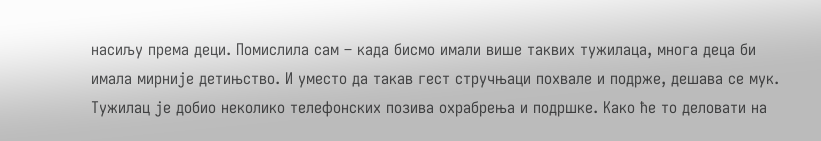насиљу према деци. Помислила сам – када бисмо имали више таквих тужилаца, многа деца би имала мирније детињство. И уместо да такав гест стручњаци похвале и подрже, дешава се мук. Тужилац је добио неколико телефонских позива охрабрења и подршке. Како ће то деловати на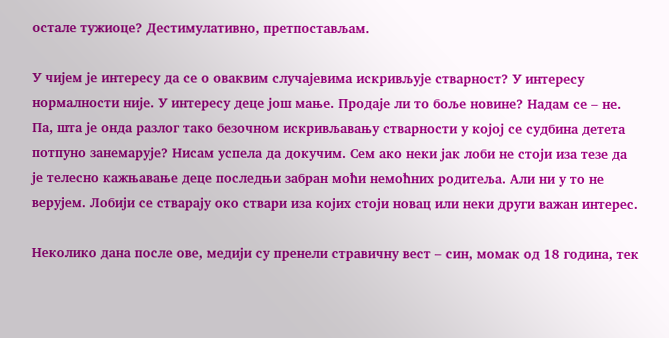остале тужиоце? Дестимулативно, претпостављам.

У чијем је интересу да се о оваквим случајевима искривљује стварност? У интересу нормалности није. У интересу деце још мање. Продаје ли то боље новине? Надам се – не. Па, шта је онда разлог тако безочном искривљавању стварности у којој се судбина детета потпуно занемарује? Нисам успела да докучим. Сем ако неки јак лоби не стоји иза тезе да је телесно кажњавање деце последњи забран моћи немоћних родитеља. Али ни у то не верујем. Лобији се стварају око ствари иза којих стоји новац или неки други важан интерес.

Неколико дана после ове, медији су пренели стравичну вест – син, момак од 18 година, тек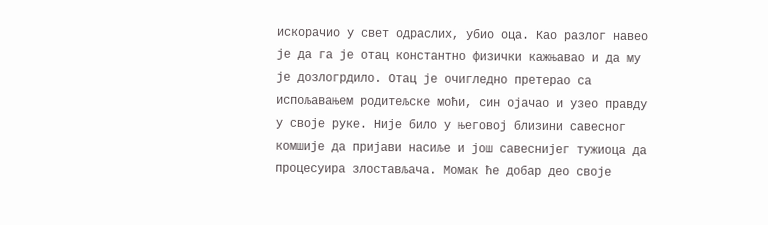искорачио у свет одраслих, убио оца. Као разлог навео је да га је отац константно физички кажњавао и да му је дозлогрдило. Отац је очигледно претерао са испољавањем родитељске моћи, син ојачао и узео правду у своје руке. Није било у његовој близини савесног комшије да пријави насиље и још савеснијег тужиоца да процесуира злостављача. Момак ће добар део своје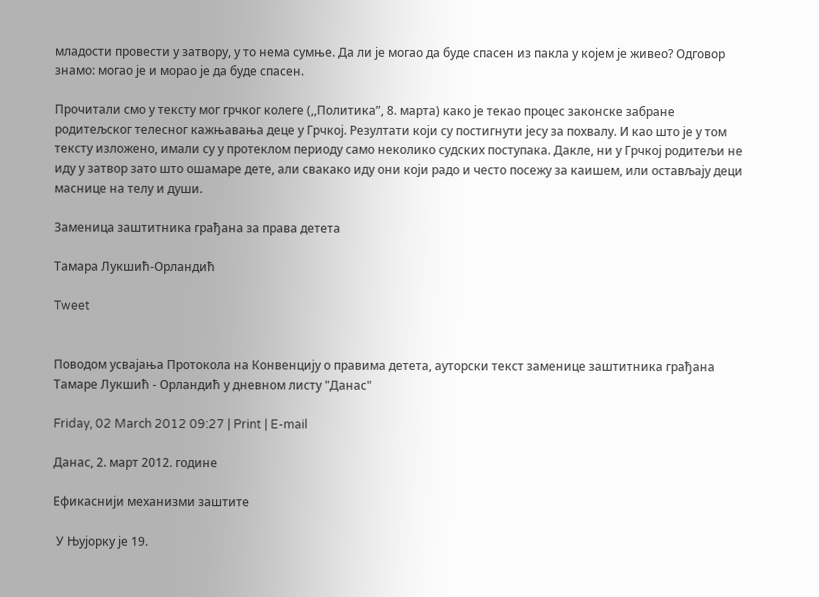младости провести у затвору, у то нема сумње. Да ли је могао да буде спасен из пакла у којем је живео? Одговор знамо: могао је и морао је да буде спасен.

Прочитали смо у тексту мог грчког колеге (,,Политика”, 8. марта) како је текао процес законске забране родитељског телесног кажњавања деце у Грчкој. Резултати који су постигнути јесу за похвалу. И као што је у том тексту изложено, имали су у протеклом периоду само неколико судских поступака. Дакле, ни у Грчкој родитељи не иду у затвор зато што ошамаре дете, али свакако иду они који радо и често посежу за каишем, или остављају деци маснице на телу и души.

Заменица заштитника грађана за права детета

Тамара Лукшић-Орландић

Tweet


Поводом усвајања Протокола на Конвенцију о правима детета, ауторски текст заменице заштитника грађана Тамаре Лукшић - Орландић у дневном листу "Данас"

Friday, 02 March 2012 09:27 | Print | E-mail

Данас, 2. март 2012. године

Ефикаснији механизми заштите

 У Њујорку је 19.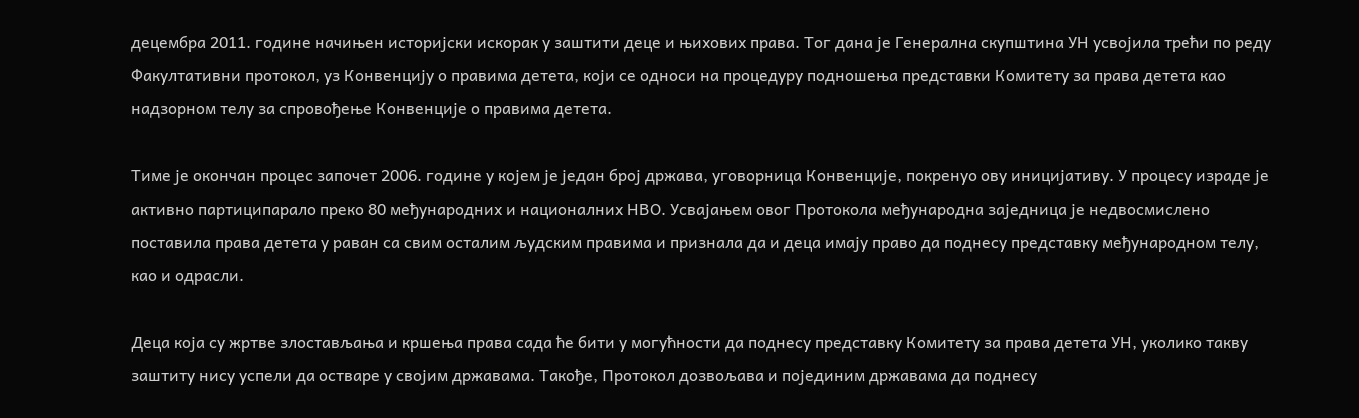децембра 2011. године начињен историјски искорак у заштити деце и њихових права. Тог дана је Генерална скупштина УН усвојила трећи по реду Факултативни протокол, уз Конвенцију о правима детета, који се односи на процедуру подношења представки Комитету за права детета као надзорном телу за спровођење Конвенције о правима детета.

Тиме је окончан процес започет 2006. године у којем је један број држава, уговорница Конвенције, покренуо ову иницијативу. У процесу израде је активно партиципарало преко 80 међународних и националних НВО. Усвајањем овог Протокола међународна заједница је недвосмислено поставила права детета у раван са свим осталим људским правима и признала да и деца имају право да поднесу представку међународном телу, као и одрасли.

Деца која су жртве злостављања и кршења права сада ће бити у могућности да поднесу представку Комитету за права детета УН, уколико такву заштиту нису успели да остваре у својим државама. Такође, Протокол дозвољава и појединим државама да поднесу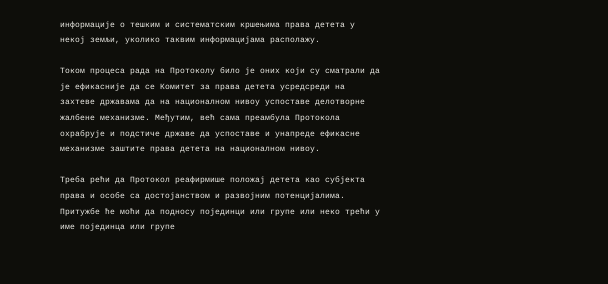информације о тешким и систематским кршењима права детета у некој земљи, уколико таквим информацијама располажу.

Током процеса рада на Протоколу било је оних који су сматрали да је ефикасније да се Комитет за права детета усредсреди на захтеве државама да на националном нивоу успоставе делотворне жалбене механизме. Међутим, већ сама преамбула Протокола охрабрује и подстиче државе да успоставе и унапреде ефикасне механизме заштите права детета на националном нивоу.

Треба рећи да Протокол реафирмише положај детета као субјекта права и особе са достојанством и развојним потенцијалима. Притужбе ће моћи да подносу појединци или групе или неко трећи у име појединца или групе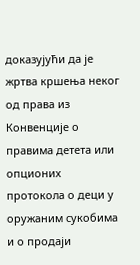доказујући да је жртва кршења неког од права из Конвенције о правима детета или опционих протокола о деци у оружаним сукобима и о продаји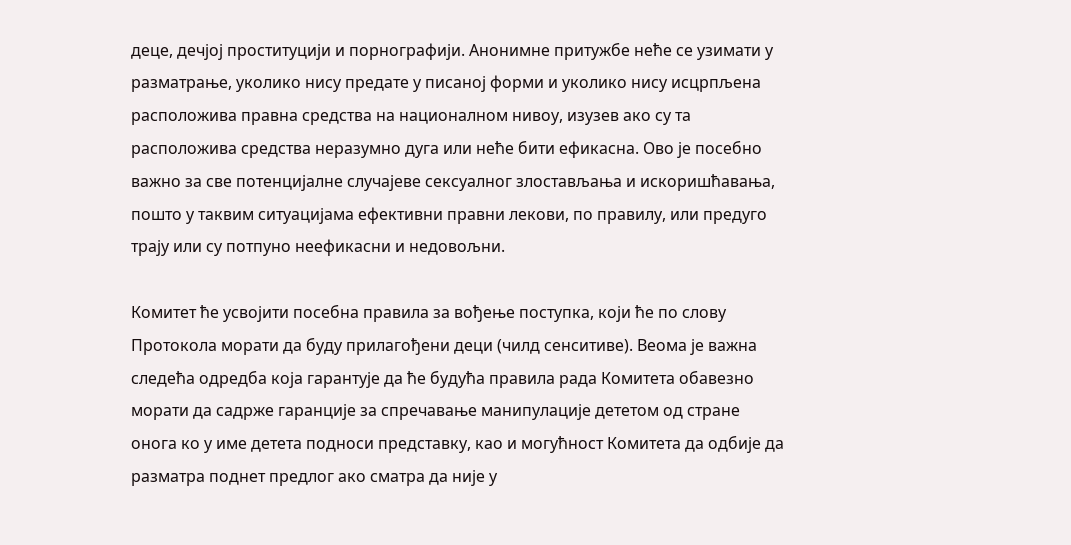деце, дечјој проституцији и порнографији. Анонимне притужбе неће се узимати у разматрање, уколико нису предате у писаној форми и уколико нису исцрпљена расположива правна средства на националном нивоу, изузев ако су та расположива средства неразумно дуга или неће бити ефикасна. Ово је посебно важно за све потенцијалне случајеве сексуалног злостављања и искоришћавања, пошто у таквим ситуацијама ефективни правни лекови, по правилу, или предуго трају или су потпуно неефикасни и недовољни.

Комитет ће усвојити посебна правила за вођење поступка, који ће по слову Протокола морати да буду прилагођени деци (чилд сенситиве). Веома је важна следећа одредба која гарантује да ће будућа правила рада Комитета обавезно морати да садрже гаранције за спречавање манипулације дететом од стране онога ко у име детета подноси представку, као и могућност Комитета да одбије да разматра поднет предлог ако сматра да није у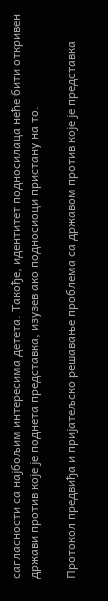сагласности са најбољим интересима детета. Такође, идентитет подносилаца неће бити откривен држави против које је поднета представка, изузев ако подносиоци пристану на то.

Протокол предвиђа и пријатељско решавање проблема са државом против које је представка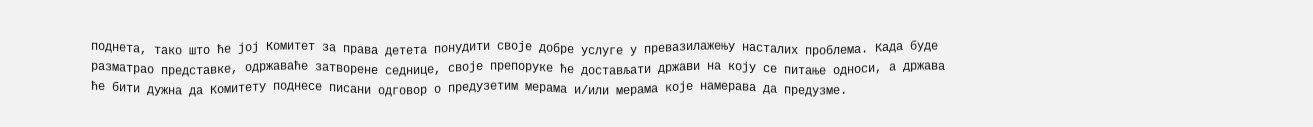поднета, тако што ће јој Комитет за права детета понудити своје добре услуге у превазилажењу насталих проблема. Када буде разматрао представке, одржаваће затворене седнице, своје препоруке ће достављати држави на коју се питање односи, а држава ће бити дужна да Комитету поднесе писани одговор о предузетим мерама и/или мерама које намерава да предузме.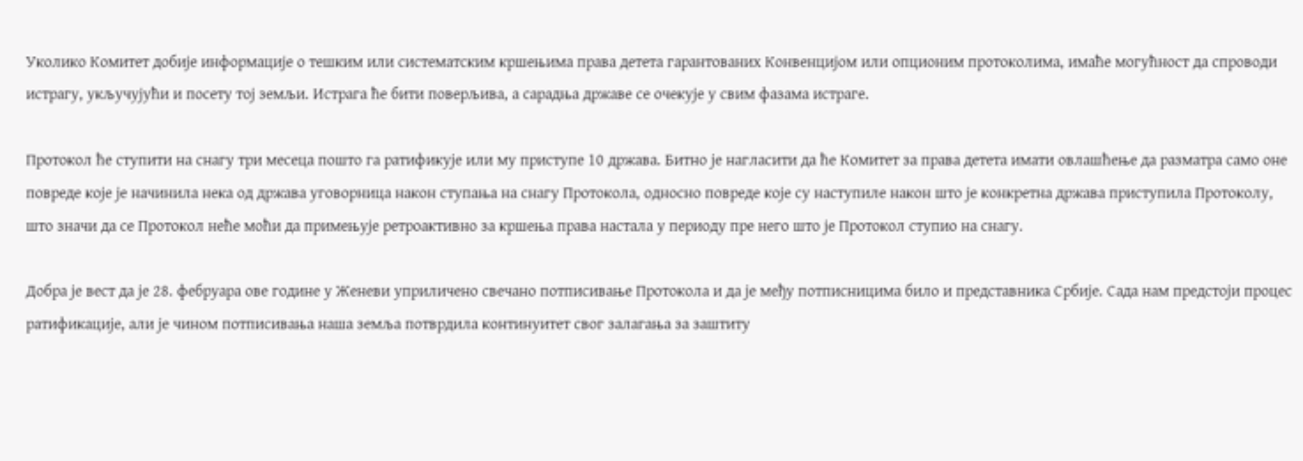Уколико Комитет добије информације о тешким или систематским кршењима права детета гарантованих Конвенцијом или опционим протоколима, имаће могућност да спроводи истрагу, укључујући и посету тој земљи. Истрага ће бити поверљива, а сарадња државе се очекује у свим фазама истраге.

Протокол ће ступити на снагу три месеца пошто га ратификује или му приступе 10 држава. Битно је нагласити да ће Комитет за права детета имати овлашћење да разматра само оне повреде које је начинила нека од држава уговорница након ступања на снагу Протокола, односно повреде које су наступиле након што је конкретна држава приступила Протоколу, што значи да се Протокол неће моћи да примењује ретроактивно за кршења права настала у периоду пре него што је Протокол ступио на снагу.

Добра је вест да је 28. фебруара ове године у Женеви уприличено свечано потписивање Протокола и да је међу потписницима било и представника Србије. Сада нам предстоји процес ратификације, али је чином потписивања наша земља потврдила континуитет свог залагања за заштиту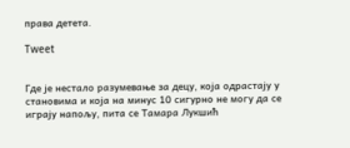права детета.

Tweet


Где је нестало разумевање за децу, која одрастају у становима и која на минус 10 сигурно не могу да се играју напољу, пита се Тамара Лукшић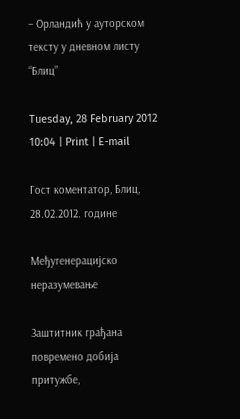– Орландић у ауторском тексту у дневном листу “Блиц”

Tuesday, 28 February 2012 10:04 | Print | E-mail

Гост коментатор, Блиц, 28.02.2012. године

Међугенерацијско неразумевање

Заштитник грађана повремено добија притужбе,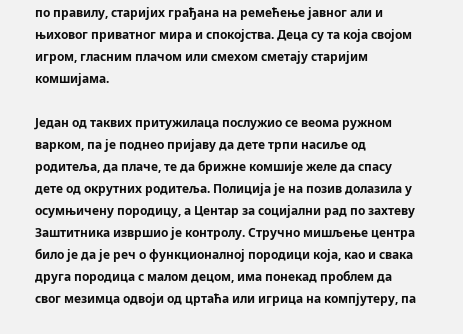по правилу, старијих грађана на ремећење јавног али и њиховог приватног мира и спокојства. Деца су та која својом игром, гласним плачом или смехом сметају старијим комшијама.

Један од таквих притужилаца послужио се веома ружном варком, па је поднео пријаву да дете трпи насиље од родитеља, да плаче, те да брижне комшије желе да спасу дете од окрутних родитеља. Полиција је на позив долазила у осумњичену породицу, а Центар за социјални рад по захтеву Заштитника извршио је контролу. Стручно мишљење центра било је да је реч о функционалној породици која, као и свака друга породица с малом децом, има понекад проблем да свог мезимца одвоји од цртаћа или игрица на компјутеру, па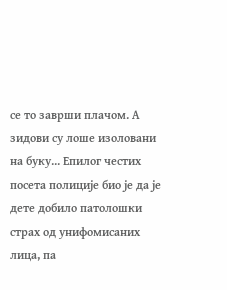се то заврши плачом. А зидови су лоше изоловани на буку... Епилог честих посета полиције био је да је дете добило патолошки страх од унифомисаних лица, па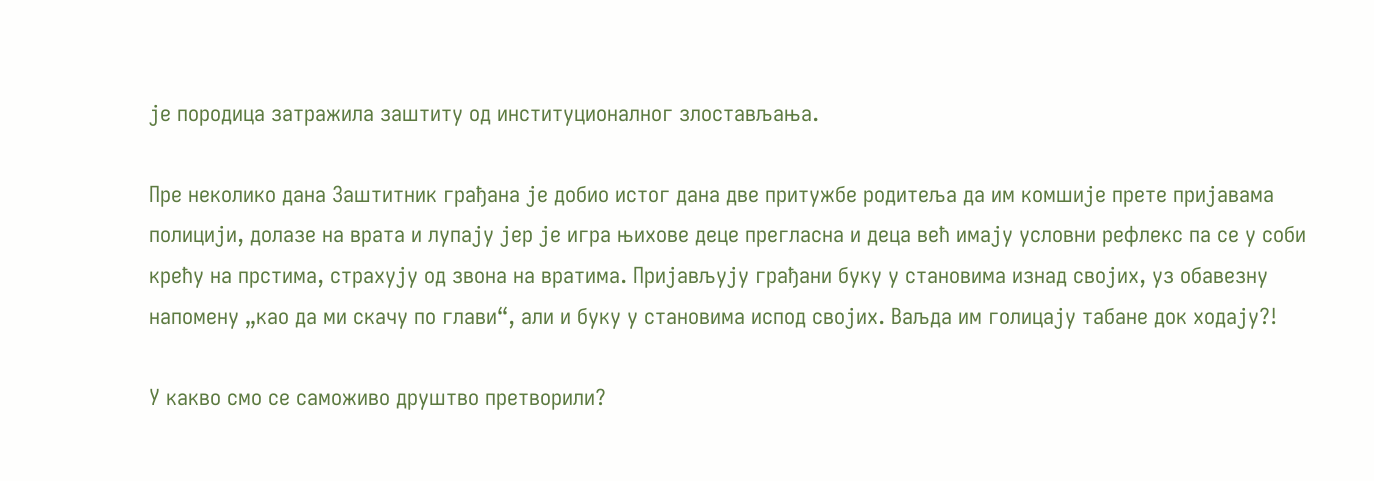је породица затражила заштиту од институционалног злостављања.

Пре неколико дана Заштитник грађана је добио истог дана две притужбе родитеља да им комшије прете пријавама полицији, долазе на врата и лупају јер је игра њихове деце прегласна и деца већ имају условни рефлекс па се у соби крећу на прстима, страхују од звона на вратима. Пријављују грађани буку у становима изнад својих, уз обавезну напомену „као да ми скачу по глави“, али и буку у становима испод својих. Ваљда им голицају табане док ходају?!

У какво смо се саможиво друштво претворили?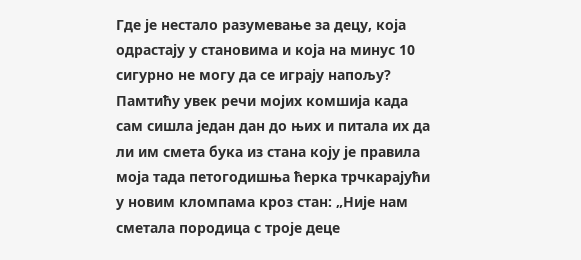Где је нестало разумевање за децу, која одрастају у становима и која на минус 10 сигурно не могу да се играју напољу? Памтићу увек речи мојих комшија када сам сишла један дан до њих и питала их да ли им смета бука из стана коју је правила моја тада петогодишња ћерка трчкарајући у новим кломпама кроз стан: „Није нам сметала породица с троје деце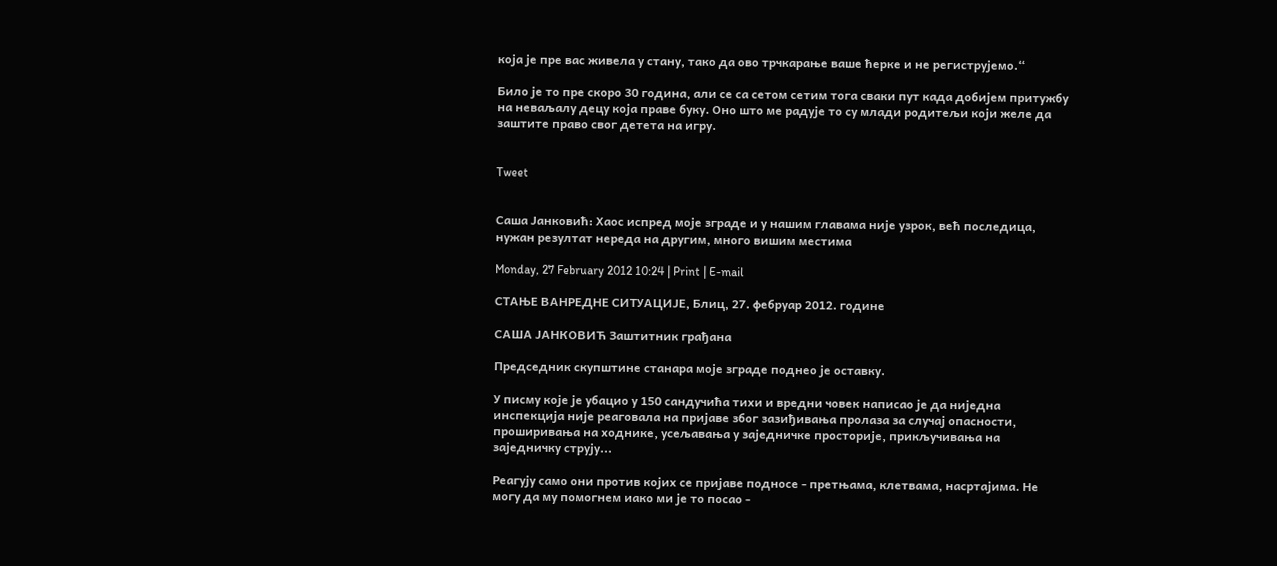која је пре вас живела у стану, тако да ово трчкарање ваше ћерке и не региструјемо.“

Било је то пре скоро 30 година, али се са сетом сетим тога сваки пут када добијем притужбу на неваљалу децу која праве буку. Оно што ме радује то су млади родитељи који желе да заштите право свог детета на игру.


Tweet


Саша Јанковић: Хаос испред моје зграде и у нашим главама није узрок, већ последица, нужан резултат нереда на другим, много вишим местима

Monday, 27 February 2012 10:24 | Print | E-mail

СТАЊЕ ВАНРЕДНЕ СИТУАЦИЈЕ, Блиц, 27. фебруар 2012. године

САША ЈАНКОВИЋ Заштитник грађана

Председник скупштине станара моје зграде поднео је оставку.

У писму које је убацио у 150 сандучића тихи и вредни човек написао је да ниједна инспекција није реаговала на пријаве због зазиђивања пролаза за случај опасности, проширивања на ходнике, усељавања у заједничке просторије, прикључивања на заједничку струју...

Реагују само они против којих се пријаве подносе - претњама, клетвама, насртајима. Не могу да му помогнем иако ми је то посао -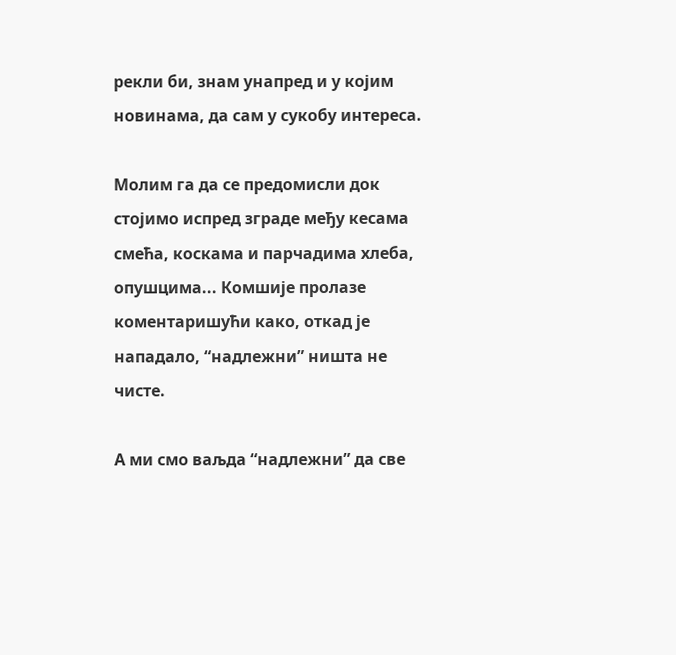рекли би, знам унапред и у којим новинама, да сам у сукобу интереса.

Молим га да се предомисли док стојимо испред зграде међу кесама смећа, коскама и парчадима хлеба, опушцима... Комшије пролазе коментаришући како, откад је нападало, “надлежни” ништа не чисте.

А ми смо ваљда “надлежни” да све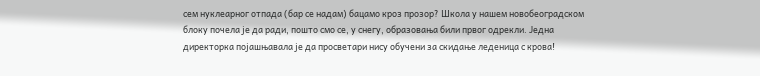сем нуклеарног отпада (бар се надам) бацамо кроз прозор? Школа у нашем новобеоградском блоку почела је да ради, пошто смо се, у снегу, образовања били првог одрекли. Једна директорка појашњавала је да просветари нису обучени за скидање леденица с крова!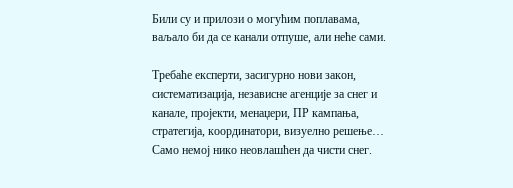Били су и прилози о могућим поплавама, ваљало би да се канали отпуше, али неће сами.

Требаће експерти, засигурно нови закон, систематизација, независне агенције за снег и канале, пројекти, менаџери, ПР кампања, стратегија, координатори, визуелно решење… Само немој нико неовлашћен да чисти снег.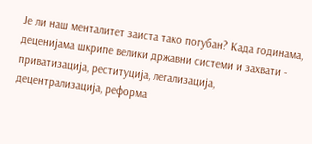Је ли наш менталитет заиста тако погубан? Када годинама, деценијама шкрипе велики државни системи и захвати - приватизација, реституција, легализација, децентрализација, реформа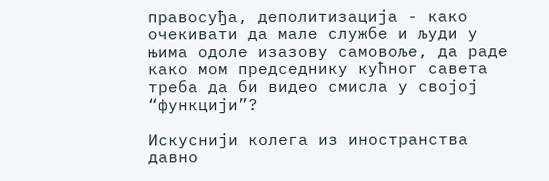правосуђа, деполитизација - како очекивати да мале службе и људи у њима одоле изазову самовоље, да раде како мом председнику кућног савета треба да би видео смисла у својој “функцији”?

Искуснији колега из иностранства давно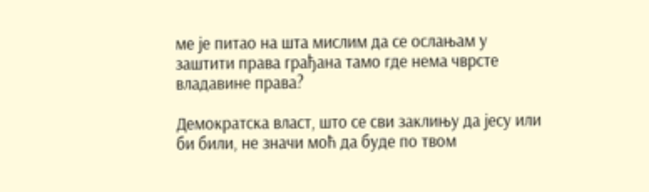ме је питао на шта мислим да се ослањам у заштити права грађана тамо где нема чврсте владавине права?

Демократска власт, што се сви заклињу да јесу или би били, не значи моћ да буде по твом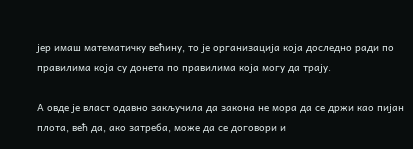јер имаш математичку већину, то је организација која доследно ради по правилима која су донета по правилима која могу да трају.

А овде је власт одавно закључила да закона не мора да се држи као пијан плота, већ да, ако затреба, може да се договори и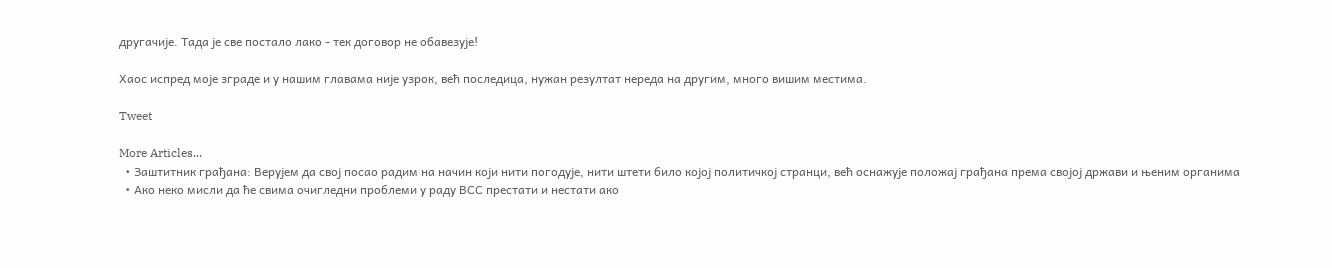другачије. Тада је све постало лако - тек договор не обавезује!

Хаос испред моје зграде и у нашим главама није узрок, већ последица, нужан резултат нереда на другим, много вишим местима.

Tweet

More Articles...
  • Заштитник грађана: Верујем да свој посао радим на начин који нити погодује, нити штети било којој политичкој странци, већ оснажује положај грађана према својој држави и њеним органима
  • Ако неко мисли да ће свима очигледни проблеми у раду ВСС престати и нестати ако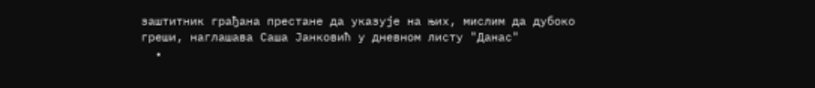заштитник грађана престане да указује на њих, мислим да дубоко греши, наглашава Саша Јанковић у дневном листу "Данас"
  •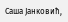Саша Јанковић,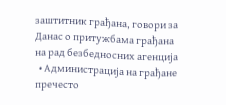заштитник грађана, говори за Данас о притужбама грађана на рад безбедносних агенција
  • Администрација на грађане пречесто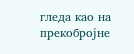гледа као на прекобројне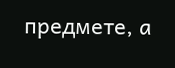предмете, а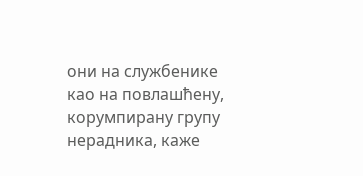они на службенике као на повлашћену, корумпирану групу нерадника, каже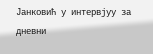Јанковић у интервјуу за дневни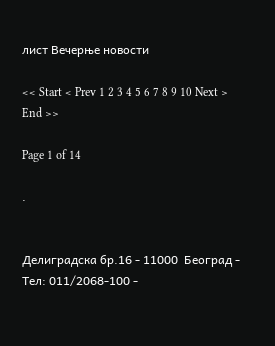лист Вечерње новости

<< Start < Prev 1 2 3 4 5 6 7 8 9 10 Next > End >>

Page 1 of 14

.


Делиградска бр.16 - 11000  Београд - Тел: 011/2068-100 -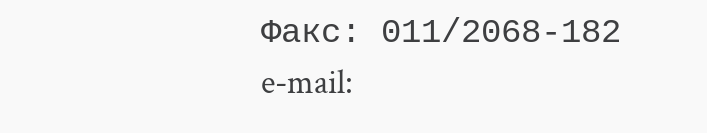Факс: 011/2068-182
e-mail: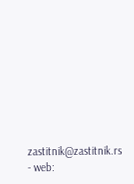zastitnik@zastitnik.rs  - web: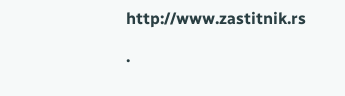http://www.zastitnik.rs

.